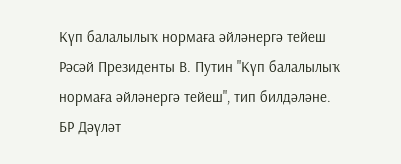Күп балалылыҡ нормаға әйләнергә тейеш
Рәсәй Президенты В. Путин "Күп балалылыҡ нормаға әйләнергә тейеш", тип билдәләне. БР Дәүләт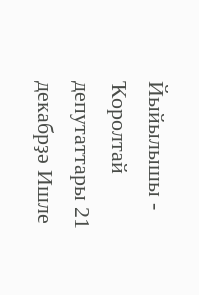Йыйылышы - Ҡоролтай депутаттары 21 декабрҙә Ишле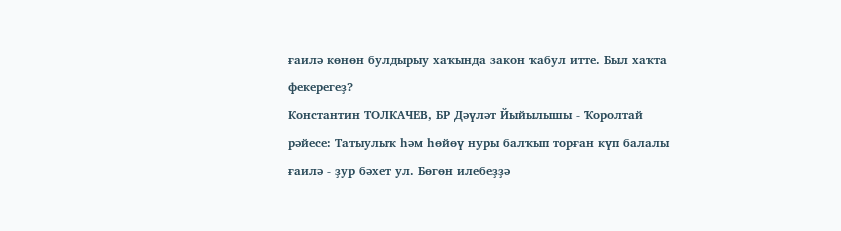ғаилә көнөн булдырыу хаҡында закон ҡабул итте. Был хаҡта фекерегеҙ?
Константин ТОЛКАЧЕВ, БР Дәүләт Йыйылышы - Ҡоролтай рәйесе: Татыулыҡ һәм һөйөү нуры балҡып торған күп балалы ғаилә - ҙур бәхет ул. Бөгөн илебеҙҙә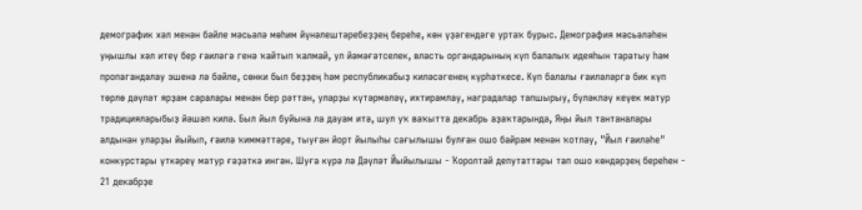демографик хәл менән бәйле мәсьәлә мөһим йүнәлештәребеҙҙең береһе, көн үҙәгендәге уртаҡ бурыс. Демография мәсьәләһен уңышлы хәл итеү бер ғаиләгә генә ҡайтып ҡалмай, ул йәмәғәтселек, власть органдарының күп балалыҡ идеяһын таратыу һәм пропагандалау эшенә лә бәйле, сөнки был беҙҙең һәм республикабыҙ киләсәгенең күрһәткесе. Күп балалы ғаиләләргә бик күп төрлө дәүләт ярҙам саралары менән бер рәттән, уларҙы күтәрмәләү, ихтирамлау, наградалар тапшырыу, бүләкләү кеүек матур традицияларыбыҙ йәшәп килә. Был йыл буйына ла дауам итә, шул уҡ ваҡытта декабрь аҙаҡтарында, Яңы йыл тантаналары алдынан уларҙы йыйып, ғаилә ҡиммәттәре, тыуған йорт йылыһы сағылышы булған ошо байрам менән ҡотлау, "Йыл ғаиләһе" конкурстары үткәреү матур ғәҙәткә ингән. Шуға күрә лә Дәүләт Йыйылышы - Ҡоролтай депутаттары тап ошо көндәрҙең береһен - 21 декабрҙе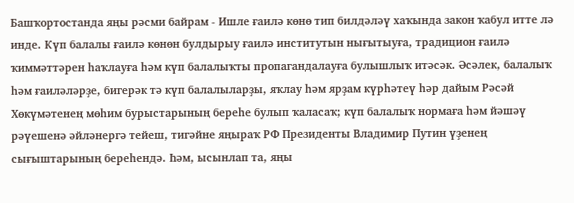Башҡортостанда яңы рәсми байрам - Ишле ғаилә көнө тип билдәләү хаҡында закон ҡабул итте лә инде. Күп балалы ғаилә көнөн булдырыу ғаилә институтын нығытыуға, традицион ғаилә ҡиммәттәрен һаҡлауға һәм күп балалыҡты пропагандалауға булышлыҡ итәсәк. Әсәлек, балалыҡ һәм ғаиләләрҙе, бигерәк тә күп балалыларҙы, яҡлау һәм ярҙам күрһәтеү һәр дайым Рәсәй Хөкүмәтенең мөһим бурыстарының береһе булып ҡаласаҡ; күп балалыҡ нормаға һәм йәшәү рәүешенә әйләнергә тейеш, тигәйне яңыраҡ РФ Президенты Владимир Путин үҙенең сығыштарының береһендә. Һәм, ысынлап та, яңы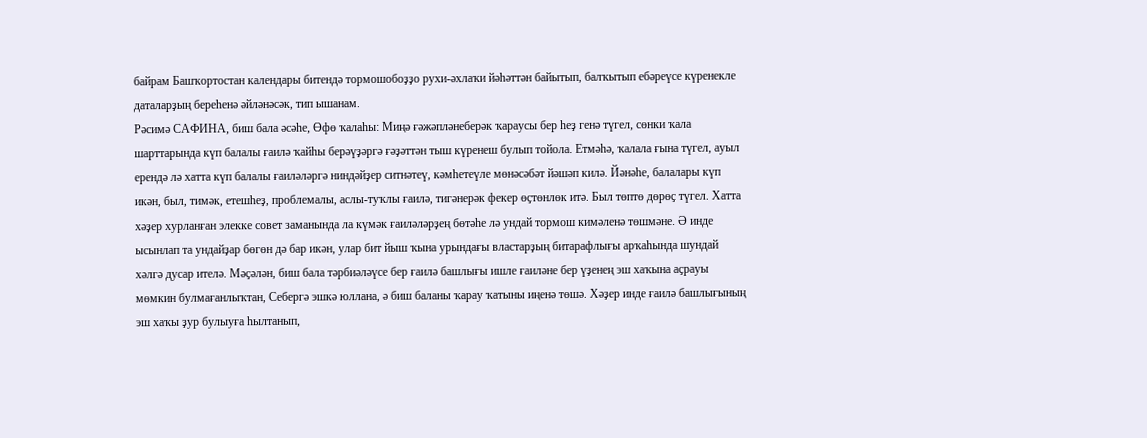байрам Башҡортостан календары битендә тормошобоҙҙо рухи-әхлаҡи йәһәттән байытып, балҡытып ебәреүсе күренекле даталарҙың береһенә әйләнәсәк, тип ышанам.
Рәсимә САФИНА, биш бала әсәһе, Өфө ҡалаһы: Миңә ғәжәпләнеберәк ҡараусы бер һеҙ генә түгел, сөнки ҡала шарттарында күп балалы ғаилә ҡайһы берәүҙәргә ғәҙәттән тыш күренеш булып тойола. Етмәһә, ҡалала ғына түгел, ауыл ерендә лә хатта күп балалы ғаиләләргә ниндәйҙер ситнәтеү, кәмһетеүле мөнәсәбәт йәшәп килә. Йәнәһе, балалары күп икән, был, тимәк, етешһеҙ, проблемалы, аслы-туҡлы ғаилә, тигәнерәк фекер өҫтөнлөк итә. Был төптө дөрөҫ түгел. Хатта хәҙер хурланған элекке совет заманында ла күмәк ғаиләләрҙең бөтәһе лә ундай тормош кимәленә төшмәне. Ә инде ысынлап та ундайҙар бөгөн дә бар икән, улар бит йыш ҡына урындағы властарҙың битарафлығы арҡаһында шундай хәлгә дусар ителә. Мәҫәлән, биш бала тәрбиәләүсе бер ғаилә башлығы ишле ғаиләне бер үҙенең эш хаҡына аҫрауы мөмкин булмағанлыҡтан, Себергә эшкә юллана, ә биш баланы ҡарау ҡатыны иңенә төшә. Хәҙер инде ғаилә башлығының эш хаҡы ҙур булыуға һылтанып,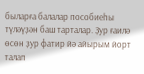быларға балалар пособиеһы түләүҙән баш тарталар. Ҙур ғаилә өсөн ҙур фатир йә айырым йорт талап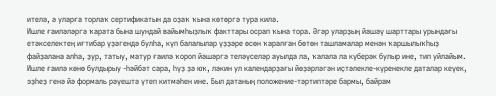ителә, ә уларға торлаҡ сертификатын да оҙаҡ ҡына көтөргә тура килә.
Ишле ғаиләләргә ҡарата бына шундай вайымһыҙлыҡ факттары осрап ҡына тора. Әгәр уларҙың йәшәү шарттары урындағы етәкселектең иғтибар үҙәгендә булһа, күп балалылар үҙҙәре өсөн ҡаралған бөтөн ташламалар менән ҡаршылыҡһыҙ файҙалана алһа, ҙур, татыу, матур ғаилә ҡороп йәшәргә теләүселәр ауылда ла, ҡалала ла күберәк булыр ине, тип уйлайым. Ишле ғаилә көнө булдырыу -һәйбәт сара, һүҙ ҙә юҡ, ләкин ул календарҙағы йөҙәрләгән иҫтәлекле-күренекле даталар кеүек, эҙһеҙ генә йә формаль рәүештә үтеп китмәһен ине. Был датаның положение-тәртиптәре бармы, байрам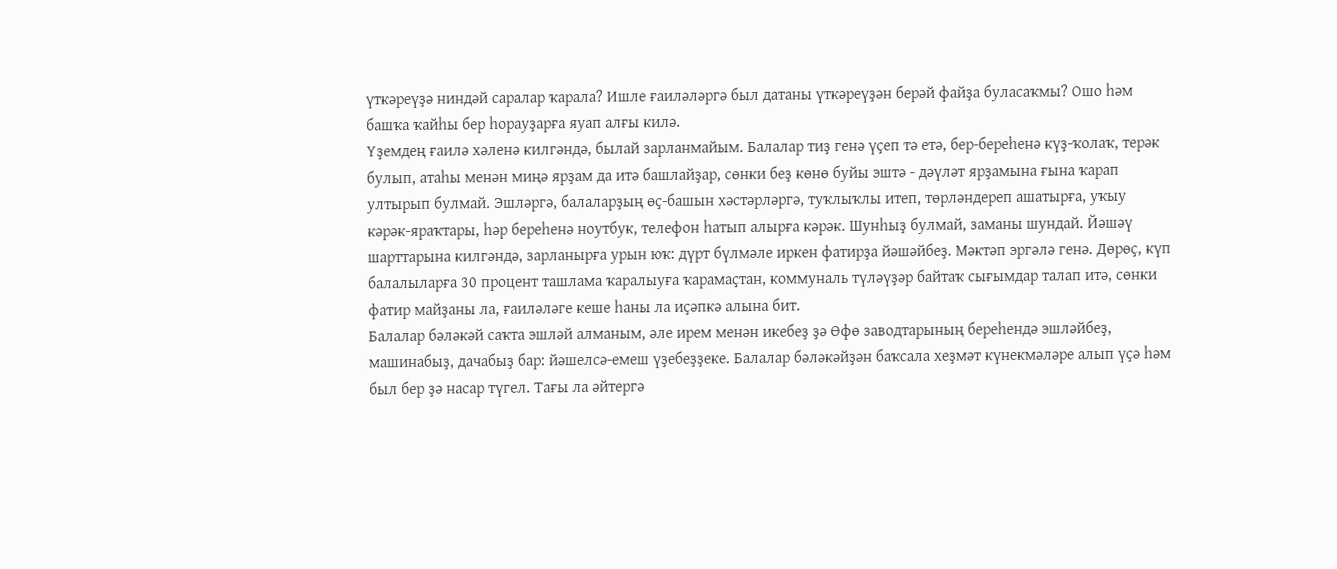үткәреүҙә ниндәй саралар ҡарала? Ишле ғаиләләргә был датаны үткәреүҙән берәй файҙа буласаҡмы? Ошо һәм башҡа ҡайһы бер һорауҙарға яуап алғы килә.
Үҙемдең ғаилә хәленә килгәндә, былай зарланмайым. Балалар тиҙ генә үҫеп тә етә, бер-береһенә күҙ-ҡолаҡ, терәк булып, атаһы менән миңә ярҙам да итә башлайҙар, сөнки беҙ көнө буйы эштә - дәүләт ярҙамына ғына ҡарап ултырып булмай. Эшләргә, балаларҙың өҫ-башын хәстәрләргә, туҡлыҡлы итеп, төрләндереп ашатырға, уҡыу кәрәк-яраҡтары, һәр береһенә ноутбук, телефон һатып алырға кәрәк. Шунһыҙ булмай, заманы шундай. Йәшәү шарттарына килгәндә, зарланырға урын юҡ: дүрт бүлмәле иркен фатирҙа йәшәйбеҙ. Мәктәп эргәлә генә. Дөрөҫ, күп балалыларға 30 процент ташлама ҡаралыуға ҡарамаҫтан, коммуналь түләүҙәр байтаҡ сығымдар талап итә, сөнки фатир майҙаны ла, ғаиләләге кеше һаны ла иҫәпкә алына бит.
Балалар бәләкәй саҡта эшләй алманым, әле ирем менән икебеҙ ҙә Өфө заводтарының береһендә эшләйбеҙ, машинабыҙ, дачабыҙ бар: йәшелсә-емеш үҙебеҙҙеке. Балалар бәләкәйҙән баҡсала хеҙмәт күнекмәләре алып үҫә һәм был бер ҙә насар түгел. Тағы ла әйтергә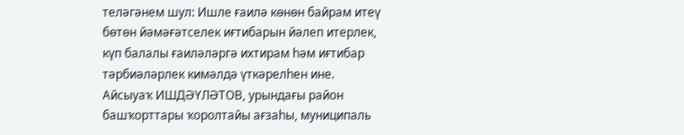теләгәнем шул: Ишле ғаилә көнөн байрам итеү бөтөн йәмәғәтселек иғтибарын йәлеп итерлек, күп балалы ғаиләләргә ихтирам һәм иғтибар тәрбиәләрлек кимәлдә үткәрелһен ине.
Айсыуаҡ ИШДӘҮЛӘТОВ, урындағы район башҡорттары ҡоролтайы ағзаһы, муниципаль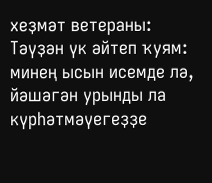хеҙмәт ветераны: Тәүҙән үк әйтеп ҡуям: минең ысын исемде лә, йәшәгән урынды ла күрһәтмәүегеҙҙе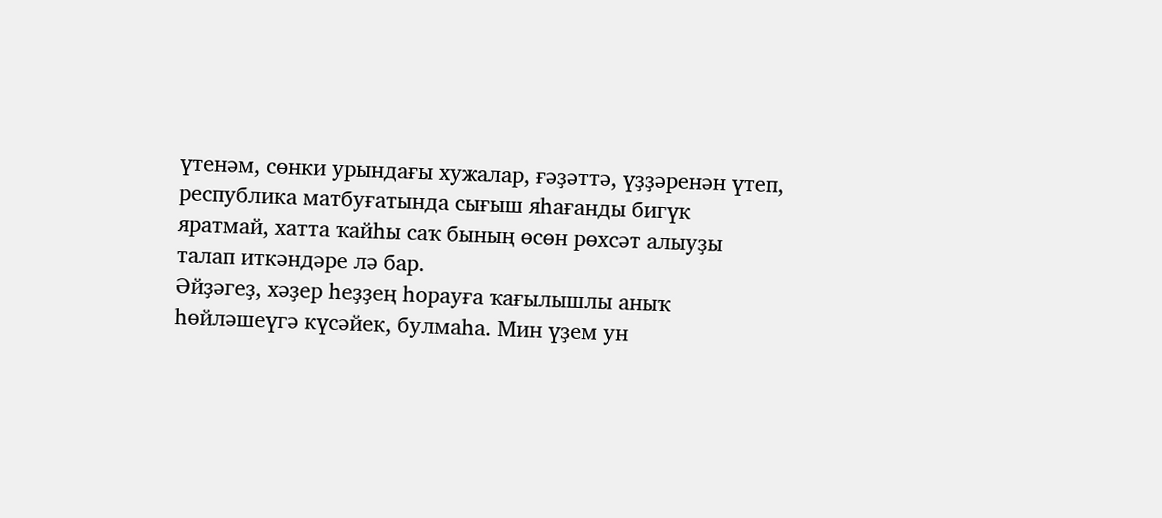үтенәм, сөнки урындағы хужалар, ғәҙәттә, үҙҙәренән үтеп, республика матбуғатында сығыш яһағанды бигүк яратмай, хатта ҡайһы саҡ бының өсөн рөхсәт алыуҙы талап иткәндәре лә бар.
Әйҙәгеҙ, хәҙер һеҙҙең һорауға ҡағылышлы аныҡ һөйләшеүгә күсәйек, булмаһа. Мин үҙем ун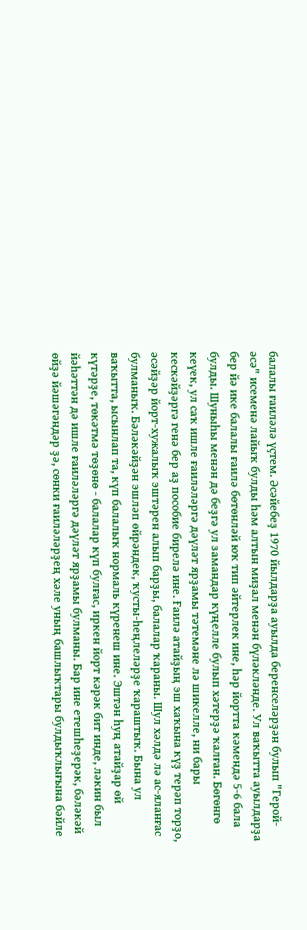балалы ғаиләлә үҫтем. Әсәйебеҙ 1970 йылдарҙа ауылда беренселәрҙән булып "Герой-әсә" исеменә лайыҡ булды һәм алтын миҙал менән бүләкләнде. Ул ваҡытта ауылдарҙа бер йә ике балалы ғаилә бөтөнләй юҡ тип әйтерлек ине, һәр йортта кәмендә 5-6 бала булды. Шуныһы менән дә беҙгә ул замандар күңелле булып хәтерҙә ҡалған. Бөгөнгө кеүек, ул саҡ ишле ғаиләләргә дәүләт ярҙамы тәтемәне лә шикелле, ни бары кескәйҙәргә генә бер аҙ пособие бирелә ине. Ғаилә атайҙың эш хаҡына күҙ терәп торҙо, әсәйҙәр йорт-хужалыҡ эштәрен алып барҙы, балалар ҡараны. Шул хәлдә лә ас-яланғас булманыҡ. Бәләкәйҙән эшләп өйрәндек, ҡусты-һеңлеләрҙе ҡараштыҡ. Бына ул ваҡытта, ысынлап та, күп балалыҡ нормаль күренеш ине. Эштән һуң атайҙар өй күтәрҙе, төкәтмә төҙөнө - балалар күп булғас, иркен йорт кәрәк бит инде, ләкин был йәһәттән дә ишле ғаиләләргә дәүләт ярҙамы булманы. Бар ине етешһеҙерәк, бәләкәй өйҙә йәшәгәндәр ҙә, сөнки ғаиләләрҙең хәле уның башлыҡтары булдыҡлығына бәйле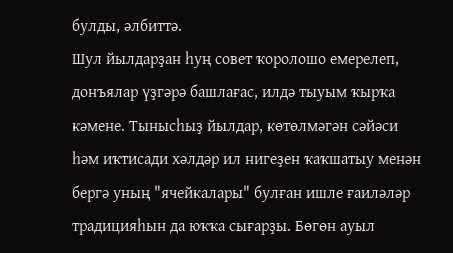булды, әлбиттә.
Шул йылдарҙан һуң совет ҡоролошо емерелеп, донъялар үҙгәрә башлағас, илдә тыуым ҡырҡа кәмене. Тынысһыҙ йылдар, көтөлмәгән сәйәси һәм иҡтисади хәлдәр ил нигеҙен ҡаҡшатыу менән бергә уның "ячейкалары" булған ишле ғаиләләр традицияһын да юҡҡа сығарҙы. Бөгөн ауыл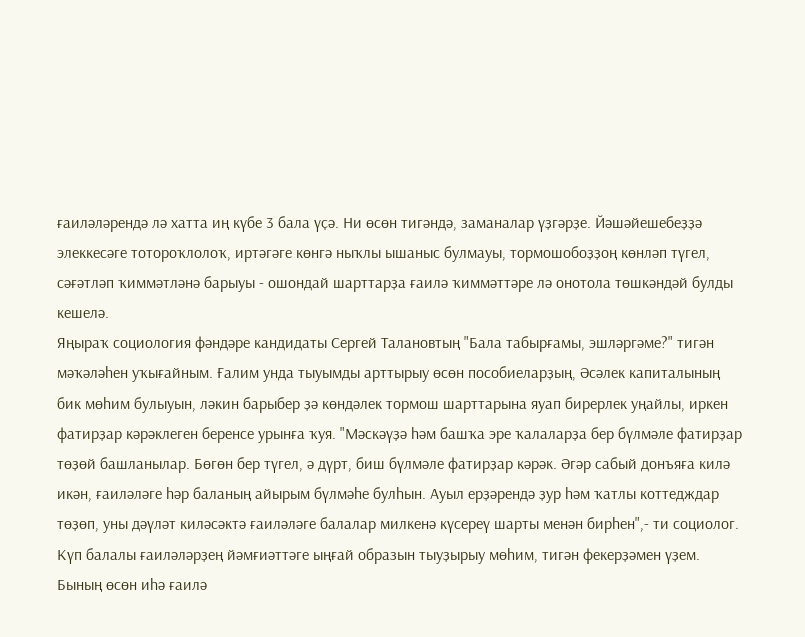ғаиләләрендә лә хатта иң күбе 3 бала үҫә. Ни өсөн тигәндә, заманалар үҙгәрҙе. Йәшәйешебеҙҙә элеккесәге тотороҡлолоҡ, иртәгәге көнгә ныҡлы ышаныс булмауы, тормошобоҙҙоң көнләп түгел, сәғәтләп ҡиммәтләнә барыуы - ошондай шарттарҙа ғаилә ҡиммәттәре лә онотола төшкәндәй булды кешелә.
Яңыраҡ социология фәндәре кандидаты Сергей Талановтың "Бала табырғамы, эшләргәме?" тигән мәҡәләһен уҡығайным. Ғалим унда тыуымды арттырыу өсөн пособиеларҙың, Әсәлек капиталының бик мөһим булыуын, ләкин барыбер ҙә көндәлек тормош шарттарына яуап бирерлек уңайлы, иркен фатирҙар кәрәклеген беренсе урынға ҡуя. "Мәскәүҙә һәм башҡа эре ҡалаларҙа бер бүлмәле фатирҙар төҙөй башланылар. Бөгөн бер түгел, ә дүрт, биш бүлмәле фатирҙар кәрәк. Әгәр сабый донъяға килә икән, ғаиләләге һәр баланың айырым бүлмәһе булһын. Ауыл ерҙәрендә ҙур һәм ҡатлы коттедждар төҙөп, уны дәүләт киләсәктә ғаиләләге балалар милкенә күсереү шарты менән бирһен",- ти социолог.
Күп балалы ғаиләләрҙең йәмғиәттәге ыңғай образын тыуҙырыу мөһим, тигән фекерҙәмен үҙем. Бының өсөн иһә ғаилә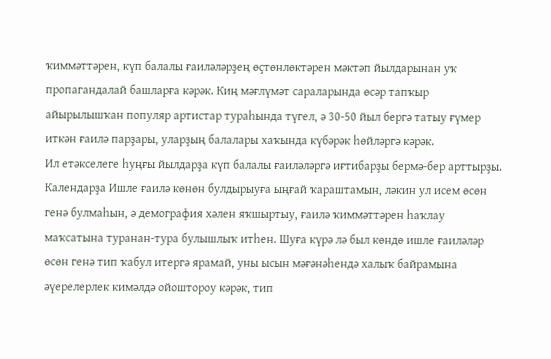ҡиммәттәрен, күп балалы ғаиләләрҙең өҫтөнлөктәрен мәктәп йылдарынан уҡ пропагандалай башларға кәрәк. Киң мәғлүмәт сараларында өсәр тапҡыр айырылышҡан популяр артистар тураһында түгел, ә 30-50 йыл бергә татыу ғүмер иткән ғаилә парҙары, уларҙың балалары хаҡында күбәрәк һөйләргә кәрәк.
Ил етәкселеге һуңғы йылдарҙа күп балалы ғаиләләргә иғтибарҙы бермә-бер арттырҙы. Календарҙа Ишле ғаилә көнөн булдырыуға ыңғай ҡараштамын, ләкин ул исем өсөн генә булмаһын, ә демография хәлен яҡшыртыу, ғаилә ҡиммәттәрен һаҡлау маҡсатына туранан-тура булышлыҡ итһен. Шуға күрә лә был көндө ишле ғаиләләр өсөн генә тип ҡабул итергә ярамай, уны ысын мәғәнәһендә халыҡ байрамына әүерелерлек кимәлдә ойоштороу кәрәк, тип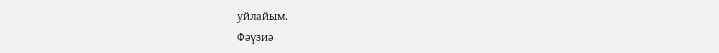уйлайым.
Фәүзиә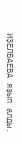ИҘЕЛБАЕВА яҙып алды.